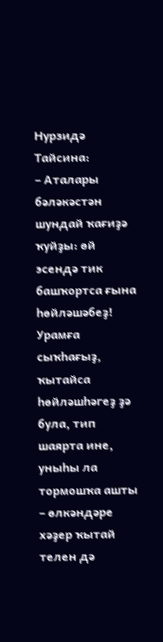Нурзидә Тайсина:
– Аталары бәләкәстән шундай ҡағиҙә ҡуйҙы: өй эсендә тик башҡортса ғына һөйләшәбеҙ! Урамға сыҡһағыҙ, ҡытайса һөйләшһәгеҙ ҙә була, тип шаярта ине, уныһы ла тормошҡа ашты – өлкәндәре хәҙер ҡытай телен дә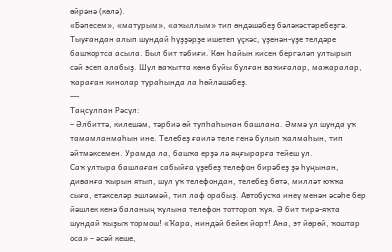өйрәнә (көлә).
«Бәпесем», «матурым», «аҡыллым» тип өндәшәбеҙ бәләкәстәребеҙгә. Тыуғандан алып шундай һүҙҙәрҙе ишетеп үҫкәс, үҙенән-үҙе телдәре башҡортса асыла. Был бит тәбиғи. Көн һайын кисен бергәләп ултырып сәй эсеп алабыҙ. Шул ваҡытта көнө буйы булған ваҡиғалар, мажаралар, ҡараған кинолар тураһында ла һөйләшәбеҙ.
---
Таңсулпан Рәсүл:
– Әлбиттә, килешәм, тәрбиә өй тупһаһынан башлана. Әммә ул шунда уҡ тамамланмаһын ине. Телебеҙ ғаилә теле генә булып ҡалмаһын, тип әйтмәксемен. Урамда ла, башҡа ерҙә лә яңғырарға тейеш ул.
Саҡ ултыра башлаған сабыйға үҙебеҙ телефон бирәбеҙ ҙә һуңынан, диванға ҡырын ятып, шул уҡ телефондан, телебеҙ бөтә, милләт юҡҡа сыға, етәкселәр эшләмәй, тип лаф орабыҙ. Автобусҡа инеү менән әсәһе бер йәшлек кенә баланың ҡулына телефон тоттороп ҡуя. Ә бит тирә-яҡта шундай ҡыҙыҡ тормош! «Ҡара, ниндәй бейек йорт! Ана, эт йөрөй, ҡоштар оса» – әсәй кеше,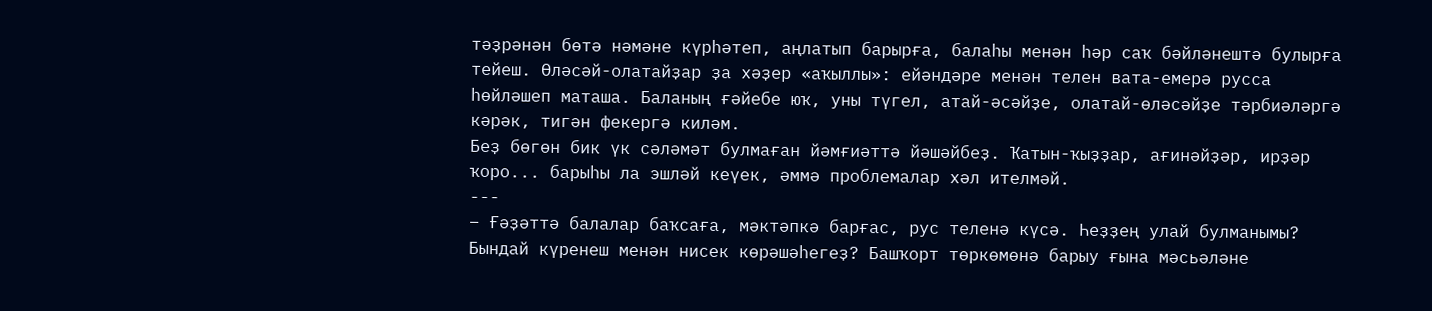тәҙрәнән бөтә нәмәне күрһәтеп, аңлатып барырға, балаһы менән һәр саҡ бәйләнештә булырға тейеш. Өләсәй-олатайҙар ҙа хәҙер «аҡыллы»: ейәндәре менән телен вата-емерә русса һөйләшеп маташа. Баланың ғәйебе юҡ, уны түгел, атай-әсәйҙе, олатай-өләсәйҙе тәрбиәләргә кәрәк, тигән фекергә киләм.
Беҙ бөгөн бик үк сәләмәт булмаған йәмғиәттә йәшәйбеҙ. Ҡатын-ҡыҙҙар, ағинәйҙәр, ирҙәр ҡоро... барыһы ла эшләй кеүек, әммә проблемалар хәл ителмәй.
---
– Ғәҙәттә балалар баҡсаға, мәктәпкә барғас, рус теленә күсә. Һеҙҙең улай булманымы? Бындай күренеш менән нисек көрәшәһегеҙ? Башҡорт төркөмөнә барыу ғына мәсьәләне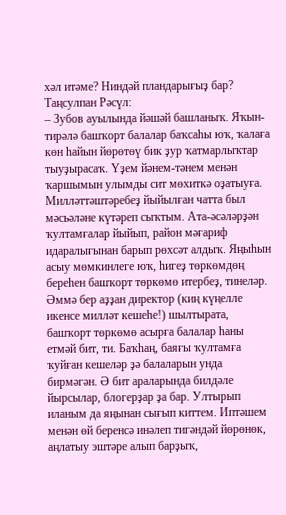хәл итәме? Ниндәй пландарығыҙ бар?
Таңсулпан Рәсүл:
– Зубов ауылында йәшәй башланыҡ. Яҡын-тирәлә башҡорт балалар баҡсаһы юҡ, ҡалаға көн һайын йөрөтөү бик ҙур ҡатмарлыҡтар тыуҙырасаҡ. Үҙем йәнем-тәнем менән ҡаршымын улымды сит мөхиткә оҙатыуға. Милләттәштәребеҙ йыйылған чатта был мәсьәләне күтәреп сыҡтым. Ата-әсәләрҙән ҡултамғалар йыйып, район мәғариф идаралығынан барып рөхсәт алдыҡ. Яңыһын асыу мөмкинлеге юҡ, һигеҙ төркөмдөң береһен башҡорт төркөмө итербеҙ, тинеләр. Әммә бер аҙҙан директор (киң күңелле икенсе милләт кешеһе!) шылтырата, башҡорт төркөмө асырға балалар һаны етмәй бит, ти. Баҡһаң, баяғы ҡултамға ҡуйған кешеләр ҙә балаларын унда бирмәгән. Ә бит араларында билдәле йырсылар, блогерҙар ҙа бар. Ултырып иланым да яңынан сығып киттем. Иптәшем менән өй беренсә инәлеп тигәндәй йөрөнөк, аңлатыу эштәре алып барҙыҡ,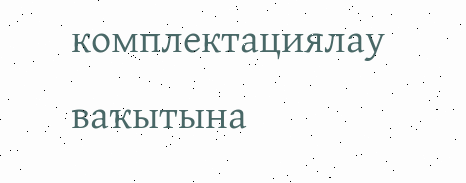комплектациялау ваҡытына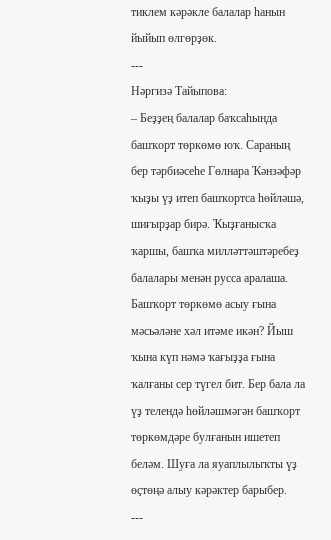тиклем кәрәкле балалар һанын йыйып өлгөрҙөк.
---
Нәргизә Тайыпова:
– Беҙҙең балалар баҡсаһында башҡорт төркөмө юҡ. Сараның бер тәрбиәсеһе Гөлнара Ҡәнзәфәр ҡыҙы үҙ итеп башҡортса һөйләшә, шиғырҙар бирә. Ҡыҙғанысҡа ҡаршы, башҡа милләттәштәребеҙ балалары менән русса аралаша.
Башҡорт төркөмө асыу ғына мәсьәләне хәл итәме икән? Йыш ҡына күп нәмә ҡағыҙҙа ғына ҡалғаны сер түгел бит. Бер бала ла үҙ телендә һөйләшмәгән башҡорт төркөмдәре булғанын ишетеп беләм. Шуға ла яуаплылыҡты үҙ өҫтөңә алыу кәрәктер барыбер.
---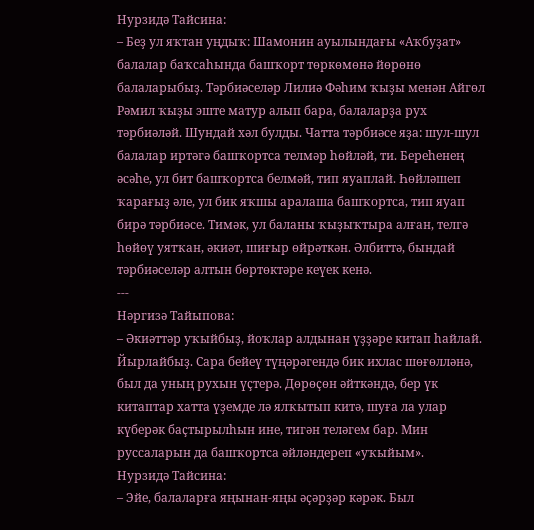Нурзидә Тайсина:
– Беҙ ул яҡтан уңдыҡ: Шамонин ауылындағы «Аҡбуҙат» балалар баҡсаһында башҡорт төркөмөнә йөрөнө балаларыбыҙ. Тәрбиәселәр Лилиә Фәһим ҡыҙы менән Айгөл Рәмил ҡыҙы эште матур алып бара, балаларҙа рух тәрбиәләй. Шундай хәл булды. Чатта тәрбиәсе яҙа: шул-шул балалар иртәгә башҡортса телмәр һөйләй, ти. Береһенең әсәһе, ул бит башҡортса белмәй, тип яуаплай. Һөйләшеп ҡарағыҙ әле, ул бик яҡшы аралаша башҡортса, тип яуап бирә тәрбиәсе. Тимәк, ул баланы ҡыҙыҡтыра алған, телгә һөйөү уятҡан, әкиәт, шиғыр өйрәткән. Әлбиттә, бындай тәрбиәселәр алтын бөртөктәре кеүек кенә.
---
Нәргизә Тайыпова:
– Әкиәттәр уҡыйбыҙ, йоҡлар алдынан үҙҙәре китап һайлай. Йырлайбыҙ. Сара бейеү түңәрәгендә бик ихлас шөғөлләнә, был да уның рухын үҫтерә. Дөрөҫөн әйткәндә, бер үк китаптар хатта үҙемде лә ялҡытып китә, шуға ла улар күберәк баҫтырылһын ине, тигән теләгем бар. Мин руссаларын да башҡортса әйләндереп «уҡыйым».
Нурзидә Тайсина:
– Эйе, балаларға яңынан-яңы әҫәрҙәр кәрәк. Был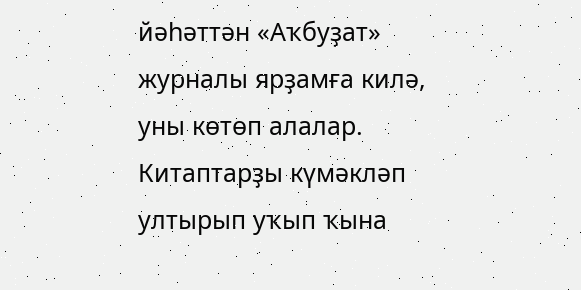йәһәттән «Аҡбуҙат» журналы ярҙамға килә, уны көтөп алалар. Китаптарҙы күмәкләп ултырып уҡып ҡына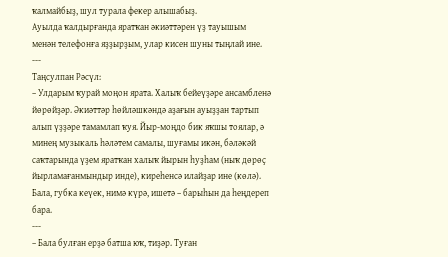ҡалмайбыҙ, шул турала фекер алышабыҙ.
Ауылда ҡалдырғанда яратҡан әкиәттәрен үҙ тауышым менән телефонға яҙҙырҙым, улар кисен шуны тыңлай ине.
---
Таңсулпан Рәсүл:
– Улдарым ҡурай моңон ярата. Халыҡ бейеүҙәре ансамбленә йөрөйҙәр. Әкиәттәр һөйләшкәндә аҙағын ауыҙҙан тартып алып үҙҙәре тамамлап ҡуя. Йыр-моңдо бик яҡшы тоялар, ә минең музыкаль һәләтем самалы, шуғамы икән, бәләкәй саҡтарында үҙем яратҡан халыҡ йырын һуҙһам (ныҡ дөрөҫ йырламағанмындыр инде), киреһенсә илайҙар ине (көлә). Бала, губка кеүек, нимә күрә, ишетә – барыһын да һеңдереп бара.
---
– Бала булған ерҙә батша юҡ, тиҙәр. Туған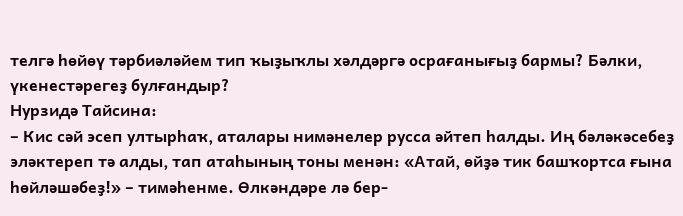телгә һөйөү тәрбиәләйем тип ҡыҙыҡлы хәлдәргә осрағанығыҙ бармы? Бәлки, үкенестәрегеҙ булғандыр?
Нурзидә Тайсина:
– Кис сәй эсеп ултырһаҡ, аталары нимәнелер русса әйтеп һалды. Иң бәләкәсебеҙ эләктереп тә алды, тап атаһының тоны менән: «Атай, өйҙә тик башҡортса ғына һөйләшәбеҙ!» – тимәһенме. Өлкәндәре лә бер-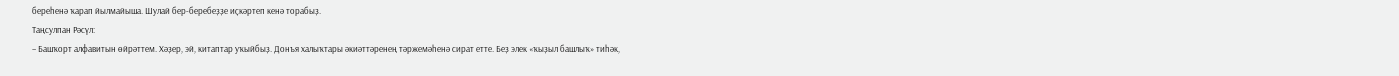береһенә ҡарап йылмайыша. Шулай бер-беребеҙҙе иҫкәртеп кенә торабыҙ.
Таңсулпан Рәсүл:
– Башҡорт алфавитын өйрәттем. Хәҙер, эй, китаптар уҡыйбыҙ. Донъя халыҡтары әкиәттәренең тәржемәһенә сират етте. Беҙ элек «ҡыҙыл башлыҡ» тиһәк,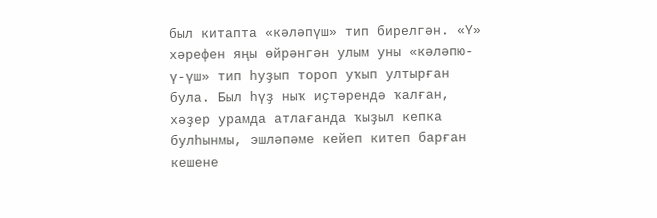был китапта «кәләпүш» тип бирелгән. «Ү» хәрефен яңы өйрәнгән улым уны «кәләпю-ү-үш» тип һуҙып тороп уҡып ултырған була. Был һүҙ ныҡ иҫтәрендә ҡалған, хәҙер урамда атлағанда ҡыҙыл кепка булһынмы, эшләпәме кейеп китеп барған кешене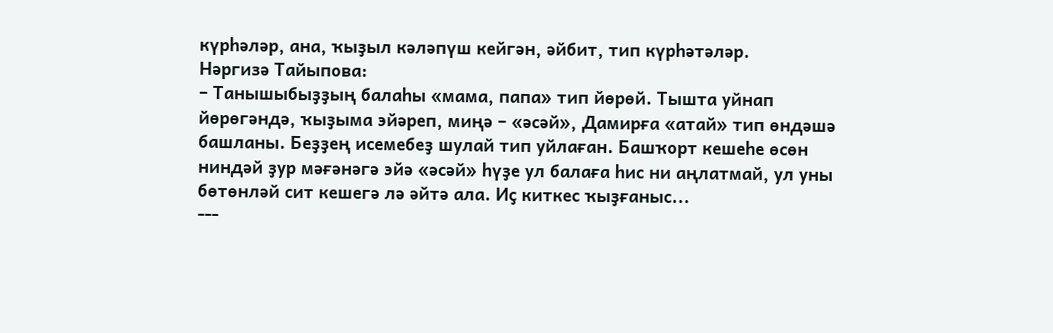күрһәләр, ана, ҡыҙыл кәләпүш кейгән, әйбит, тип күрһәтәләр.
Нәргизә Тайыпова:
– Танышыбыҙҙың балаһы «мама, папа» тип йөрөй. Тышта уйнап йөрөгәндә, ҡыҙыма эйәреп, миңә – «әсәй», Дамирға «атай» тип өндәшә башланы. Беҙҙең исемебеҙ шулай тип уйлаған. Башҡорт кешеһе өсөн ниндәй ҙур мәғәнәгә эйә «әсәй» һүҙе ул балаға һис ни аңлатмай, ул уны бөтөнләй сит кешегә лә әйтә ала. Иҫ киткес ҡыҙғаныс...
---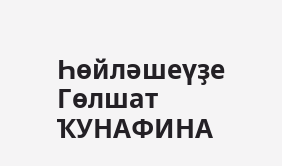Һөйләшеүҙе Гөлшат ҠУНАФИНА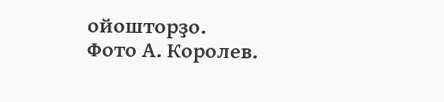ойошторҙо.
Фото А. Королев.